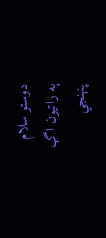دوستو سلام
ٻه راتيون اڳ پنهنجي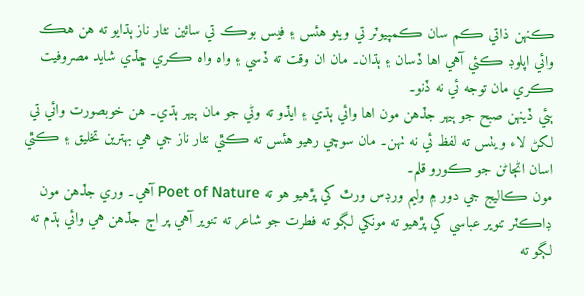ڪنهن ذاتي ڪم سان ڪمپيوٽر تي ويٺو هئس ۽ فيس بوڪ تي سائين نثار ناز ٻڌايو ته هن هڪ وائي اپلوڊ ڪئي آهي اها ڏسان ۽ ٻڌان۔ مان ان وقت ته ڏسي ۽ واه واه ڪري ڇڏي شايد مصروفيت ڪري مان توجه ئي نه ڏنو۔
ٻئي ڏينهن صبح جو ٻيهر جڏهن مون اها وائي ٻڌي ۽ ايڏو ته وڻي جو مان ٻيهر ٻڌي۔ هن خوبصورت وائي تي لکڻ لاء ويٺس ته لفظ ئي نه ٺهن۔ مان سوچي رهيو هئس ته ڪٿي نثار ناز جي هي بهترين تخليق ۽ ڪٿي اسان اڻڄاڻن جو ڪورو قلم۔
مون ڪاليج جي دور ۾ وليم ورڊس ورٿ کي پڙهيو هو ته Poet of Nature آهي۔ وري جڏهن مون ڊاڪٽر تنوير عباسي کي پڙهيو ته مونکي لڳو ته فطرت جو شاعر ته تنوير آهي پر اڄ جڏهن هي وائي ٻڌم ته لڳو ته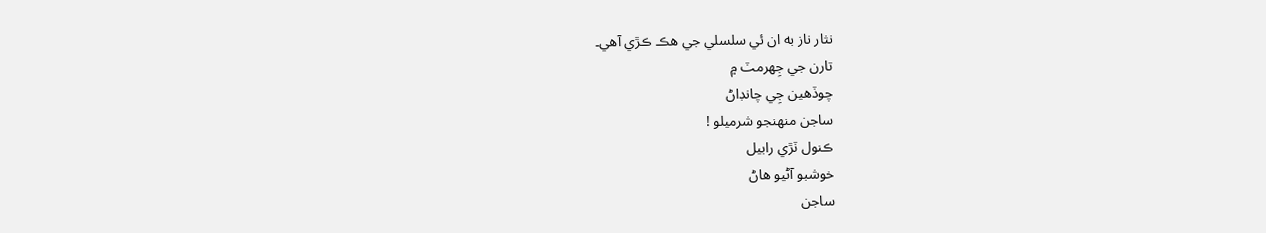نثار ناز به ان ئي سلسلي جي هڪ ڪڙي آهي۔
تارن جي جِهرمٽ ۾
چوڏهين جِي چانڊاڻ
ساجن منهنجو شرميلو !
ڪنول ٽڙي رابيل
خوشبو آڻيو هاڻ
ساجن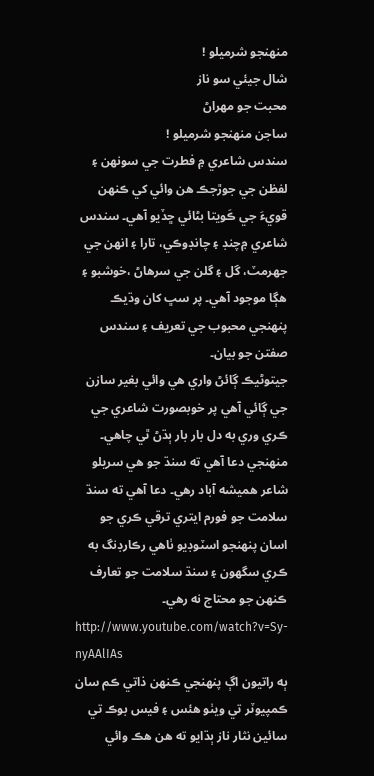منهنجو شرميلو !
شال جيئي سو ناز
محبت جو مهراڻ
ساجن منهنجو شرميلو !
سندس شاعري ۾ فطرت جي سونهن ۽ لفظن جي جوڙجڪ هن وائي کي ڪنهن قويءَ جي ڪَويتا بڻائي ڇڏيو آهي۔ سندس شاعري ۾چنڊ ۽ چانڊوڪي، تارا ۽ انهن جي جهرمٽ، گل ۽ گلن جي سرهاڻ ،خوشبو ۽ هڳا موجود آهي۔ پر سڀ کان وڌيڪ پنهنجي محبوب جي تعريف ۽ سندس صفتن جو بيان۔
جيتوڻيڪ ڳائڻ واري هي وائي بغير سازن جي ڳائي آهي پر خوبصورت شاعري جي ڪري وري به دل بار بار ٻڌڻ ٿي چاهي۔ منهنجي دعا آهي ته سنڌ جو هي سريلو شاعر هميشه آباد رهي۔ دعا آهي ته سنڌ سلامت جو فورم ايتري ترقي ڪري جو اسان پنهنجو اسٽوڊيو ٺاهي رڪارڊنگ به ڪري سگهون ۽ سنڌ سلامت جو تعارف ڪنهن جو محتاج نه رهي۔
http://www.youtube.com/watch?v=Sy-nyAAlIAs
ٻه راتيون اڳ پنهنجي ڪنهن ذاتي ڪم سان ڪمپيوٽر تي ويٺو هئس ۽ فيس بوڪ تي سائين نثار ناز ٻڌايو ته هن هڪ وائي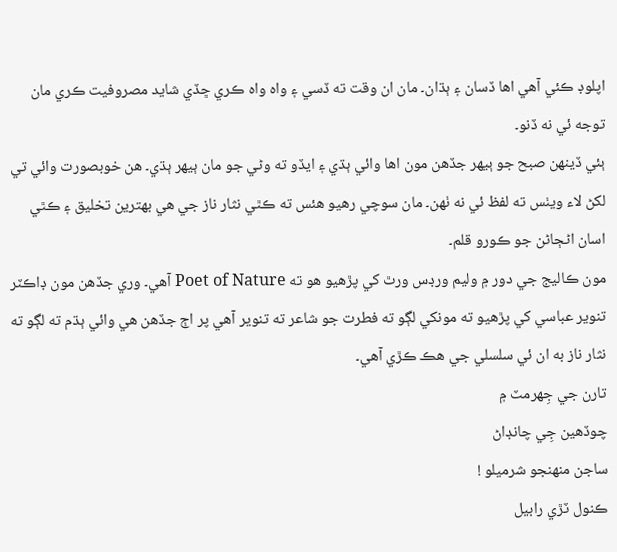اپلوڊ ڪئي آهي اها ڏسان ۽ ٻڌان۔ مان ان وقت ته ڏسي ۽ واه واه ڪري ڇڏي شايد مصروفيت ڪري مان توجه ئي نه ڏنو۔
ٻئي ڏينهن صبح جو ٻيهر جڏهن مون اها وائي ٻڌي ۽ ايڏو ته وڻي جو مان ٻيهر ٻڌي۔ هن خوبصورت وائي تي لکڻ لاء ويٺس ته لفظ ئي نه ٺهن۔ مان سوچي رهيو هئس ته ڪٿي نثار ناز جي هي بهترين تخليق ۽ ڪٿي اسان اڻڄاڻن جو ڪورو قلم۔
مون ڪاليج جي دور ۾ وليم ورڊس ورٿ کي پڙهيو هو ته Poet of Nature آهي۔ وري جڏهن مون ڊاڪٽر تنوير عباسي کي پڙهيو ته مونکي لڳو ته فطرت جو شاعر ته تنوير آهي پر اڄ جڏهن هي وائي ٻڌم ته لڳو ته نثار ناز به ان ئي سلسلي جي هڪ ڪڙي آهي۔
تارن جي جِهرمٽ ۾
چوڏهين جِي چانڊاڻ
ساجن منهنجو شرميلو !
ڪنول ٽڙي رابيل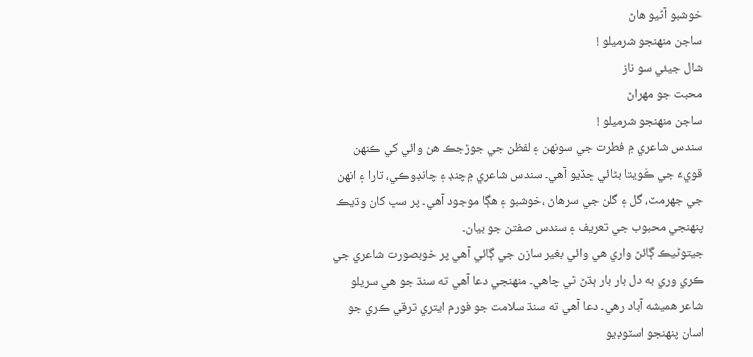خوشبو آڻيو هاڻ
ساجن منهنجو شرميلو !
شال جيئي سو ناز
محبت جو مهراڻ
ساجن منهنجو شرميلو !
سندس شاعري ۾ فطرت جي سونهن ۽ لفظن جي جوڙجڪ هن وائي کي ڪنهن قويءَ جي ڪَويتا بڻائي ڇڏيو آهي۔ سندس شاعري ۾چنڊ ۽ چانڊوڪي، تارا ۽ انهن جي جهرمٽ، گل ۽ گلن جي سرهاڻ ،خوشبو ۽ هڳا موجود آهي۔ پر سڀ کان وڌيڪ پنهنجي محبوب جي تعريف ۽ سندس صفتن جو بيان۔
جيتوڻيڪ ڳائڻ واري هي وائي بغير سازن جي ڳائي آهي پر خوبصورت شاعري جي ڪري وري به دل بار بار ٻڌڻ ٿي چاهي۔ منهنجي دعا آهي ته سنڌ جو هي سريلو شاعر هميشه آباد رهي۔ دعا آهي ته سنڌ سلامت جو فورم ايتري ترقي ڪري جو اسان پنهنجو اسٽوڊيو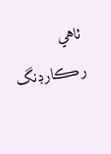ٺاهي رڪارڊنگ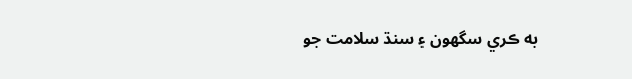به ڪري سگهون ۽ سنڌ سلامت جو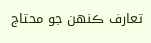تعارف ڪنهن جو محتاج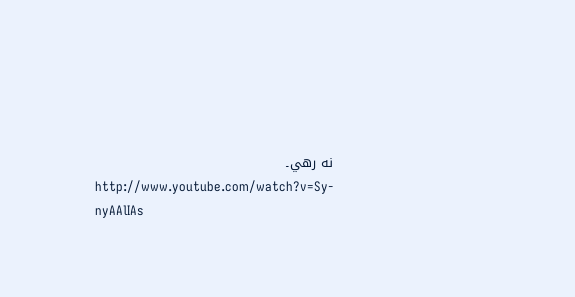نه رهي۔
http://www.youtube.com/watch?v=Sy-nyAAlIAs